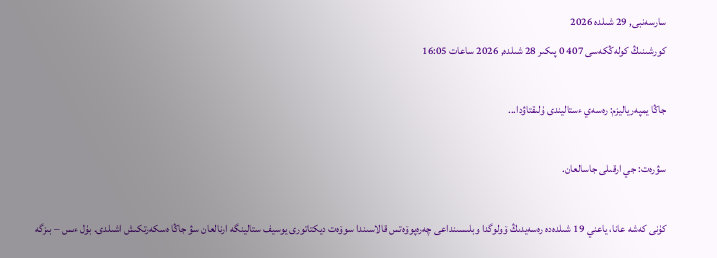سارسەنبى, 29 شىلدە 2026
كورشىنىڭ كولەڭكەسى 407 0 پىكىر 28 شىلدە, 2026 ساعات 16:05

جاڭا يمپەرياليزم: رەسەي ءستاليندى ۇلىقتاۋدا...

سۋرەت: جي ارقىلى جاسالعان.

كۇنى كەشە عانا، ياعني 19 شىلدەدە رەسەيدىڭ ۆولوگدا وبلىسىنداعى چەرەپوۆەتس قالاسىندا سوۆەت ديكتاتورى يوسيف ستالينگە ارنالعان سۋ جاڭا ەسكەرتكىش اشىلدى. بۇل ءىس – بىزگە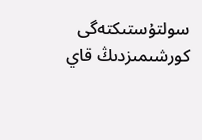سولتۇستىكتەگى كورشىمىزدىڭ قاي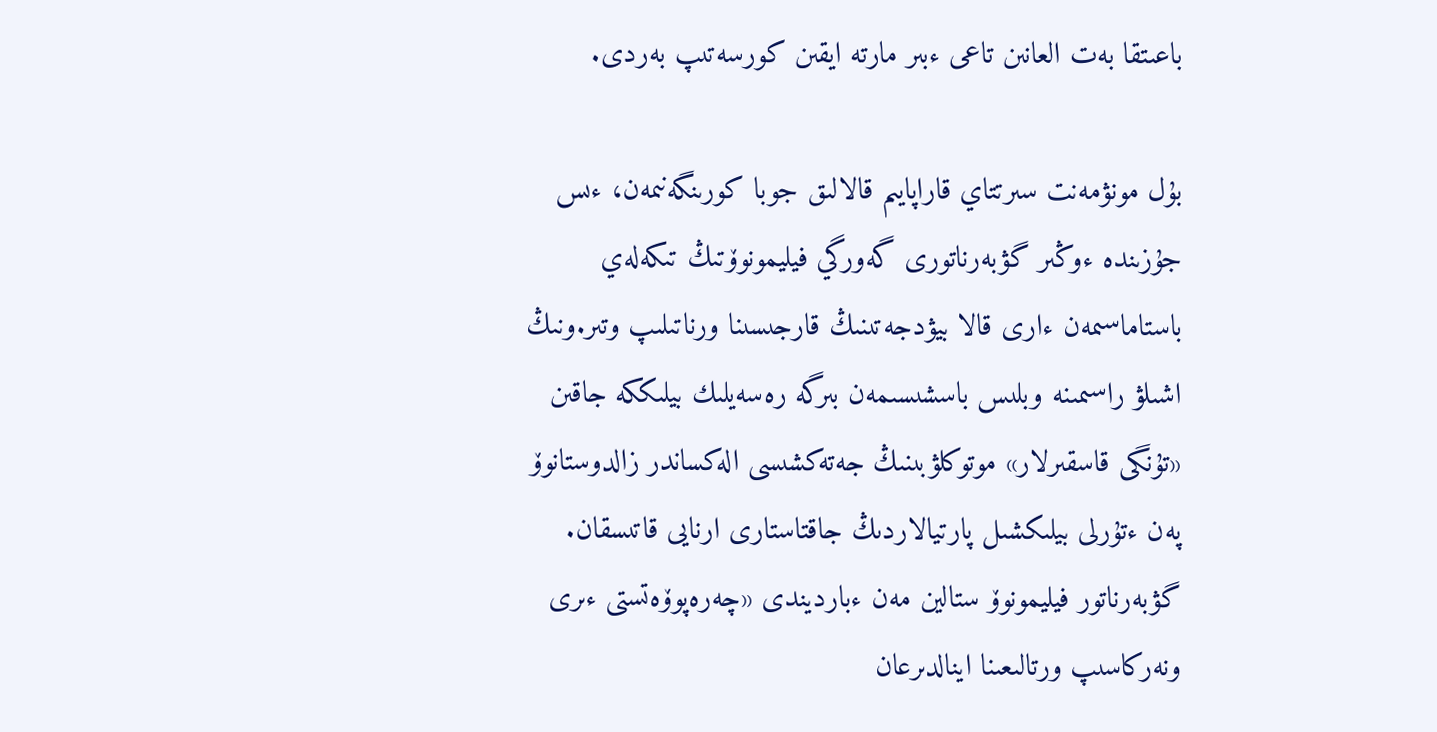باعىتقا بەت العانىن تاعى ءبىر مارتە ايقىن كورسەتىپ بەردى.

بۇل مونۋمەنت سىرتتاي قاراپايىم قالالىق جوبا كورىنگەنىمەن، ءىس جۇزىندە ءوڭىر گۋبەرناتورى گەورگي فيليمونوۆتىڭ تىكەلەي باستاماسىمەن ءارى قالا بيۋدجەتىنىڭ قارجىسىنا ورناتىلىپ وتىر.ونىڭ اشىلۋ راسىمىنە وبلىس باسشىسىمەن بىرگە رەسەيلىك بيلىككە جاقىن «تۇنگى قاسقىرلار» موتوكلۋبىنىڭ جەتەكشىسى الەكساندر زالدوستانوۆ پەن ءتۇرلى بيلىكشىل پارتيالاردىڭ جاقتاستارى ارنايى قاتىسقان. گۋبەرناتور فيليمونوۆ ستالين مەن ءبارديندى «چەرەپوۆەتستى ءىرى ونەركاسىپ ورتالىعىنا اينالدىرعان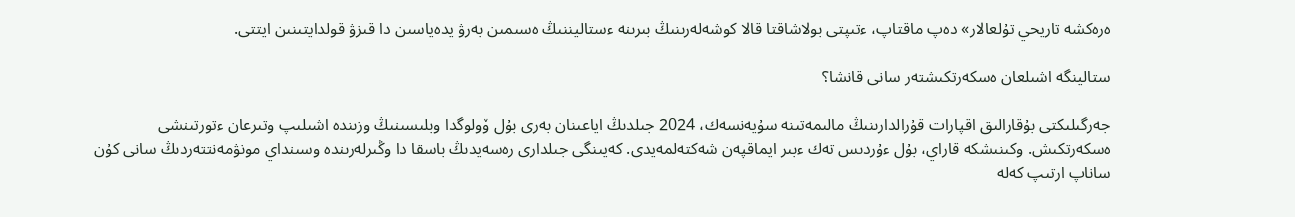ەرەكشە تاريحي تۇلعالار» دەپ ماقتاپ، ءتىپتى بولاشاقتا قالا كوشەلەرىنىڭ بىرىنە ءستاليننىڭ ەسىمىن بەرۋ يدەياسىن دا قىزۋ قولدايتىنىن ايتتى.

ستالينگە اشىلعان ەسكەرتكىشتەر سانى قانشا؟

جەرگىلىكتى بۇقارالىق اقپارات قۇرالدارىنىڭ مالىمەتىنە سۇيەنسەك، 2024 جىلدىڭ اياعىنان بەرى بۇل ۆولوگدا وبلىسىنىڭ وزىندە اشىلىپ وتىرعان ءتورتىنشى ەسكەرتكىش. وكىنىشكە قاراي، بۇل ءۇردىس تەك ءبىر ايماقپەن شەكتەلمەيدى. كەيىنگى جىلدارى رەسەيدىڭ باسقا دا وڭىرلەرىندە وسىنداي مونۋمەنتتەردىڭ سانى كۇن ساناپ ارتىپ كەلە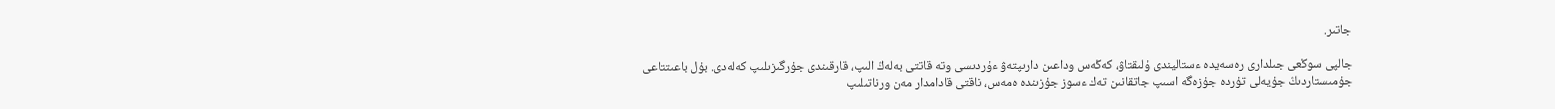جاتىر.

جالپى سوڭعى جىلدارى رەسەيدە ءستاليندى ۇلىقتاۋ، كەڭەس وداعىن دارىپتەۋ ءۇردىسى وتە قاتتى بەلەڭ الىپ، قارقىندى جۇرگىزىلىپ كەلەدى. بۇل باعىتتاعى جۇمىستاردىڭ جۇيەلى تۇردە جۇزەگە اسىپ جاتقانىن تەك ءسوز جۇزىندە ەمەس، ناقتى قادامدار مەن ورناتىلىپ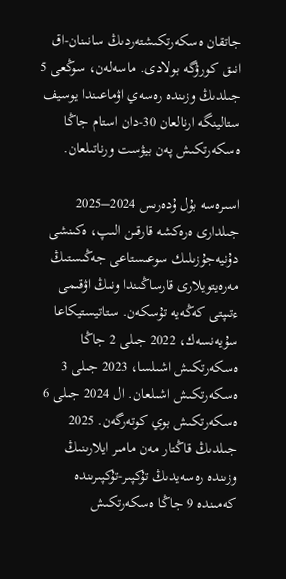جاتقان ەسكەرتكىشتەردىڭ سانىنان-اق انىق كورۋگە بولادى. ماسەلەن، سوڭعى 5 جىلدىڭ وزىندە رەسەي اۋماعىندا يوسيف ستالينگە ارنالعان 30-دان استام جاڭا ەسكەرتكىش پەن بيۋست ورناتىلعان.

اسىرەسە بۇل ۇدەرىس 2024–2025 جىلدارى ەرەكشە قارقىن الىپ، ەكىنشى دۇنيەجۇزىلىك سوعىستاعى جەڭىستىڭ مەرەيتويلارى قارساڭىندا ونىڭ اۋقىمى ءتىپتى كەڭەيە تۇسكەن. ستاتيستيكاعا سۇيەنسەك، 2022 جىلى 2 جاڭا ەسكەرتكىش اشىلسا، 2023 جىلى 3 ەسكەرتكىش اشىلعان. ال 2024 جىلى 6 ەسكەرتكىش بوي كوتەرگەن. 2025 جىلدىڭ قاڭتار مەن مامىر ايلارىنىڭ وزىندە رەسەيدىڭ تۇكپىر-تۇكپىرىندە كەمىندە 9 جاڭا ەسكەرتكىش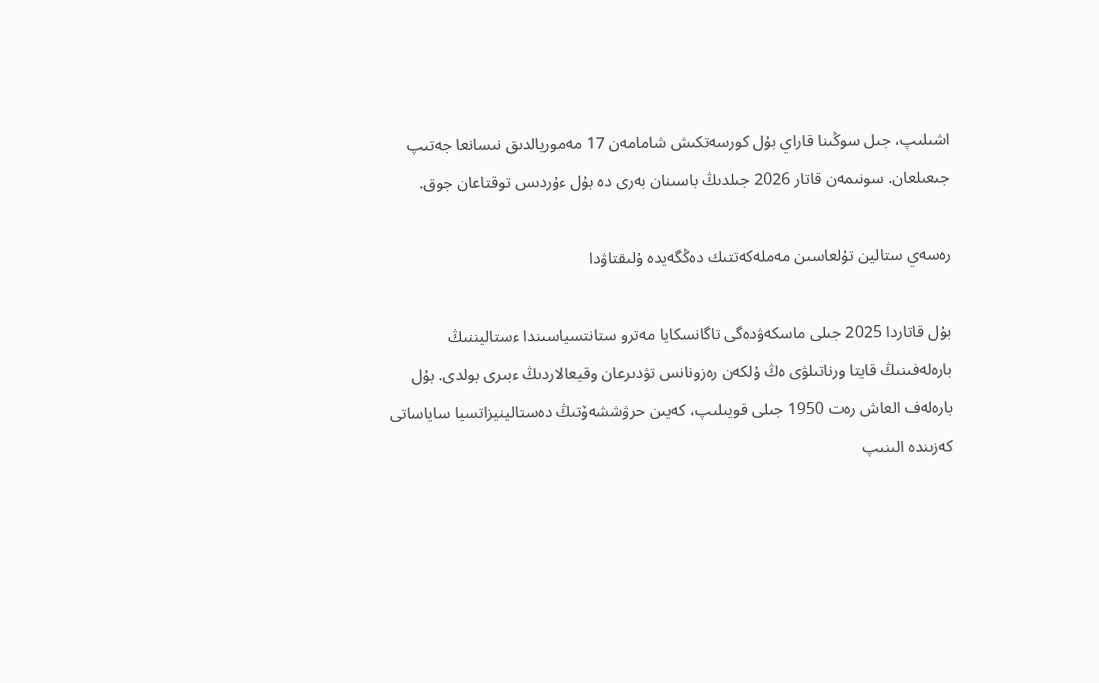اشىلىپ، جىل سوڭىنا قاراي بۇل كورسەتكىش شامامەن 17 مەموريالدىق نىسانعا جەتىپ جىعىلعان. سونىمەن قاتار 2026 جىلدىڭ باسىنان بەرى دە بۇل ءۇردىس توقتاعان جوق.

رەسەي ستالين تۇلعاسىن مەملەكەتتىك دەڭگەيدە ۇلىقتاۋدا

بۇل قاتاردا 2025 جىلى ماسكەۋدەگى تاگانسكايا مەترو ستانتسياسىندا ءستاليننىڭ بارەلەفىنىڭ قايتا ورناتىلۋى ەڭ ۇلكەن رەزونانس تۋدىرعان وقيعالاردىڭ ءبىرى بولدى. بۇل بارەلەف العاش رەت 1950 جىلى قويىلىپ، كەيىن حرۋششەۆتىڭ دەستالينيزاتسيا ساياساتى كەزىندە الىنىپ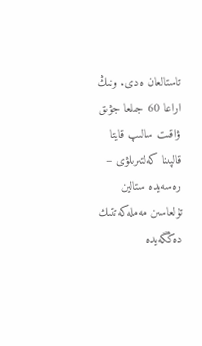تاستالعان ەدى. ونىڭ اراعا 60 جىلعا جۋىق ۋاقىت سالىپ قايتا قالپىنا كەلتىرىلۋى – رەسەيدە ستالين تۇلعاسىن مەملەكەتتىك دەڭگەيدە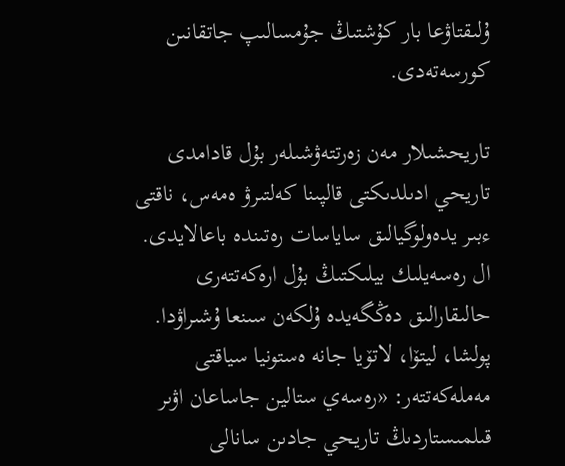ۇلىقتاۋعا بار كۇشتىڭ جۇمسالىپ جاتقانىن كورسەتەدى.

تاريحشىلار مەن زەرتتەۋشىلەر بۇل قادامدى تاريحي ادىلدىكتى قالپىنا كەلتىرۋ ەمەس، ناقتى ءبىر يدەولوگيالىق ساياسات رەتىندە باعالايدى. ال رەسەيلىك بيلىكتىڭ بۇل ارەكەتتەرى حالىقارالىق دەڭگەيدە ۇلكەن سىنعا ۇشىراۋدا. پولشا، ليتۆا، لاتۆيا جانە ەستونيا سياقتى مەملەكەتتەر: «رەسەي ستالين جاساعان اۋىر قىلمىستاردىڭ تاريحي جادىن سانالى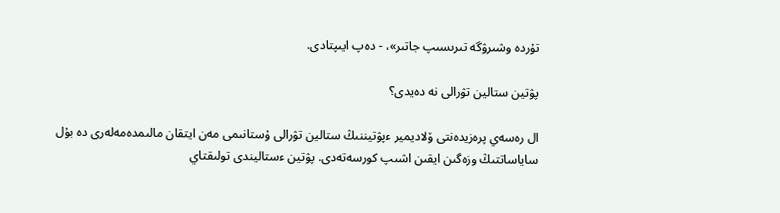تۇردە وشىرۋگە تىرىسىپ جاتىر»، - دەپ ايىپتادى.

پۋتين ستالين تۋرالى نە دەيدى؟

ال رەسەي پرەزيدەنتى ۆلاديمير ءپۋتيننىڭ ستالين تۋرالى ۇستانىمى مەن ايتقان مالىمدەمەلەرى دە بۇل ساياساتتىڭ وزەگىن ايقىن اشىپ كورسەتەدى. پۋتين ءستاليندى تولىقتاي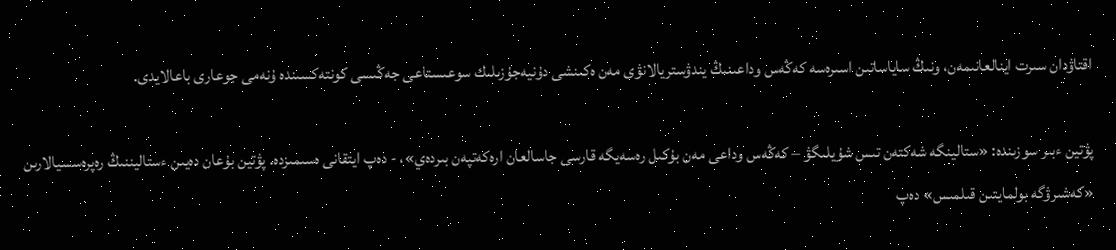اقتاۋدان سىرت اينالعانىمەن، ونىڭ ساياساتىن اسىرەسە كەڭەس وداعىنىڭ يندۋستريالانۋى مەن ەكىنشى دۇنيەجۇزىلىك سوعىستاعى جەڭىسى كونتەكسىندە ۇنەمى جوعارى باعالايدى.

پۋتين ءبىر سوزىندە: «ستالينگە شەكتەن تىس شۇيلىگۋ – كەڭەس وداعى مەن بۇكىل رەسەيگە قارسى جاسالعان ارەكەتپەن بىردەي»، - دەپ ايتقانى ەسىمىزدە. پۋتين بۇعان دەيىن ءستاليننىڭ رەپرەسسيالارىن «كەشىرۋگە بولمايتىن قىلمىس» دەپ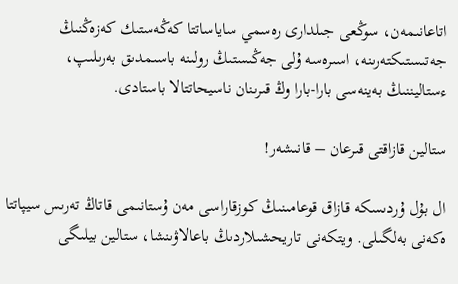اتاعانىمەن، سوڭعى جىلدارى رەسمي ساياساتتا كەڭەستىك كەزەڭنىڭ جەتىستىكتەرىنە، اسىرەسە ۇلى جەڭىستىڭ رولىنە باسىمدىق بەرىلىپ، ءستاليننىڭ بەينەسى بارا-بارا وڭ قىرىنان ناسيحاتتالا باستادى.

ستالين قازاقتى قىرعان – قانىشەر!

ال بۇل ۇردىسكە قازاق قوعامىنىڭ كوزقاراسى مەن ۇستانىمى قاتاڭ تەرىس سيپاتتا ەكەنى بەلگىلى. ويتكەنى تاريحشىلاردىڭ باعالاۋىنشا، ستالين بيلىگى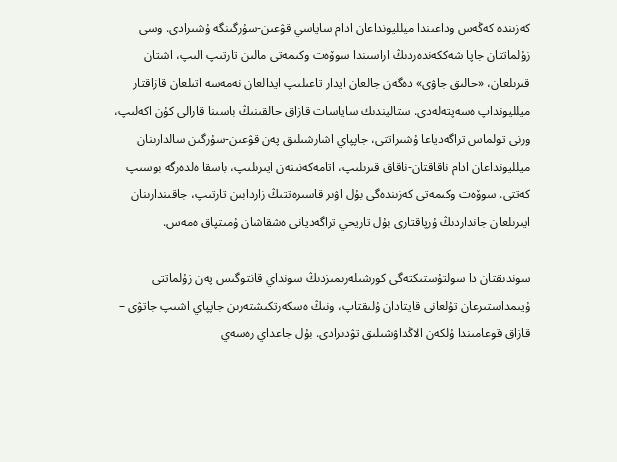كەزىندە كەڭەس وداعىندا ميلليونداعان ادام ساياسي قۋعىن-سۇرگىنگە ۇشىرادى. وسى زۇلماتتان جاپا شەككەندەردىڭ اراسىندا سوۆەت وكىمەتى مالىن تارتىپ الىپ، اشتان قىرىلعان، «حالىق جاۋى» دەگەن جالعان ايدار تاعىلىپ ايدالعان نەمەسە اتىلعان قازاقتار ميلليونداپ ەسەپتەلەدى. ستاليندىك ساياسات قازاق حالقىنىڭ باسىنا قارالى كۇن اكەلىپ، ورنى تولماس تراگەدياعا ۇشىراتتى، جاپپاي اشارشىلىق پەن قۋعىن-سۇرگىن سالدارىنان ميلليونداعان ادام ناقاقتان-ناقاق قىرىلىپ، اتامەكەنىنەن ايىرىلىپ، باسقا ەلدەرگە بوسىپ كەتتى. سوۆەت وكىمەتى كەزىندەگى بۇل اۋىر قاسىرەتتىڭ زاردابىن تارتىپ، جاقىندارىنان ايىرىلعان جانداردىڭ ۇرپاقتارى بۇل تاريحي تراگەديانى ەشقاشان ۇمىتپاق ەمەس.

سوندىقتان دا سولتۇستىكتەگى كورشىلەرىمىزدىڭ سونداي قانتوگىس پەن زۇلماتتى ۇيىمداستىرعان تۇلعانى قايتادان ۇلىقتاپ، ونىڭ ەسكەرتكىشتەرىن جاپپاي اشىپ جاتۋى – قازاق قوعامىندا ۇلكەن الاڭداۋشىلىق تۋدىرادى. بۇل جاعداي رەسەي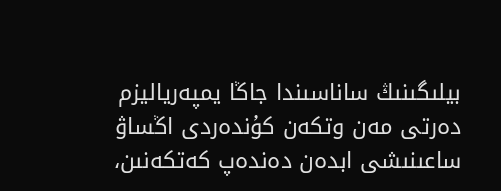بيلىگىنىڭ ساناسىندا جاڭا يمپەرياليزم دەرتى مەن وتكەن كۇندەردى اڭساۋ ساعىنىشى ابدەن دەندەپ كەتكەنىن،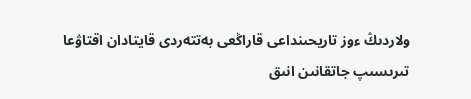ولاردىڭ ءوز تاريحىنداعى قاراڭعى بەتتەردى قايتادان اقتاۋعا تىرىسىپ جاتقانىن انىق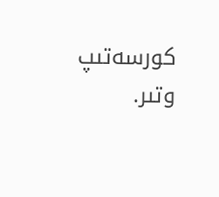كورسەتىپ وتىر.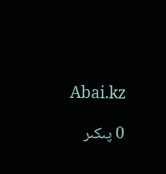Abai.kz

0 پىكىر